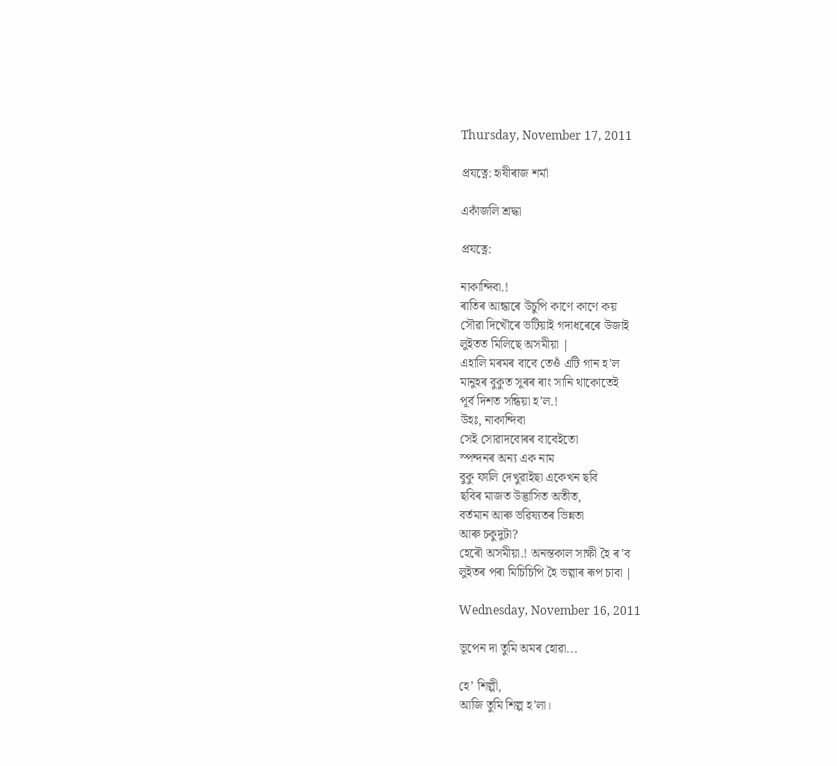Thursday, November 17, 2011

প্ৰযত্নে: হৃষীৰাজ শৰ্মা

একাঁজলি শ্ৰদ্ধা

প্ৰযত্নে:

নাকান্দিবা.!
ৰাতিৰ আন্ধাৰে উচুপি কাণে কাণে কয়
সৌৱা দিখৌৰে ভটিয়াই গদাধৰেৰে উজাই
লুইতত মিলিছে অসমীয়া |
এহালি মৰমৰ বাবে তেওঁ এটি গান হ’ল
মানুহৰ বুকুত সুৰৰ ৰাং সানি থাকোতেই
পূৰ্ব দিশত সন্ধিয়া হ’ল.!
উহঃ, নাকান্দিবা
সেই সোৱাদবোৰৰ বাবেইতো
স্পন্দনৰ অন্য এক নাম
বুকু ফালি দেখুৱাইছা একেখন ছবি
ছবিৰ মাজত উদ্ভাসিত অতীত,
বৰ্তমান আৰু ভৱিষ্যতৰ ভিন্নতা
আৰু চকুদুটা?
হেৰৌ অসমীয়া.! অনন্তকাল সাক্ষী হৈ ৰ’ব
লুইতৰ পৰা মিচিচিপি হৈ ভল্গাৰ ৰূপ চাবা |

Wednesday, November 16, 2011

ভূপেন দা তুমি অমৰ হোৱা...

হে’ শিল্পী,
আজি তুমি শিল্প হ’লা।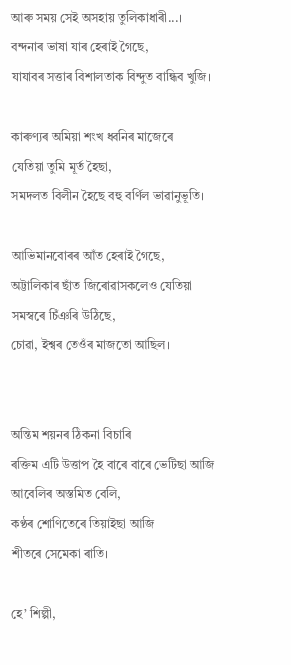আৰু সময় সেই অসহায় তুলিকাধাৰী...।
বন্দনাৰ ভাষা যাৰ হেৰাই গৈছে,
যাযাবৰ সত্তাৰ বিশালতাক বিন্দুত বান্ধিব খুজি।

কাৰুণ্যৰ অমিয়া শংখ ধ্বনিৰ মাজেৰে
যেতিয়া তুমি মূর্ত হৈছা,
সমদলত বিলীন হৈছে বহু বর্ণিল ভাৱানুভূতি।

আভিমানবোৰৰ আঁত হেৰাই গৈছে,
অট্টালিকাৰ ছাঁত জিৰোৱাসকলেও যেতিয়া সমস্বৰে চিঁঞৰি উঠিছে,
চোৱা, ইশ্বৰ তেওঁৰ মাজতো আছিল।


অন্তিম শয়নৰ ঠিকনা বিচাৰি
ৰক্তিম এটি উত্তাপ হৈ বাৰে বাৰে ভেটিছা আজি
আবেলিৰ অস্তমিত বেলি,
কণ্ঠৰ শোণিতেৰে তিয়াইছা আজি
শীতৰে সেমেকা ৰাতি।

হে’ শিল্পী,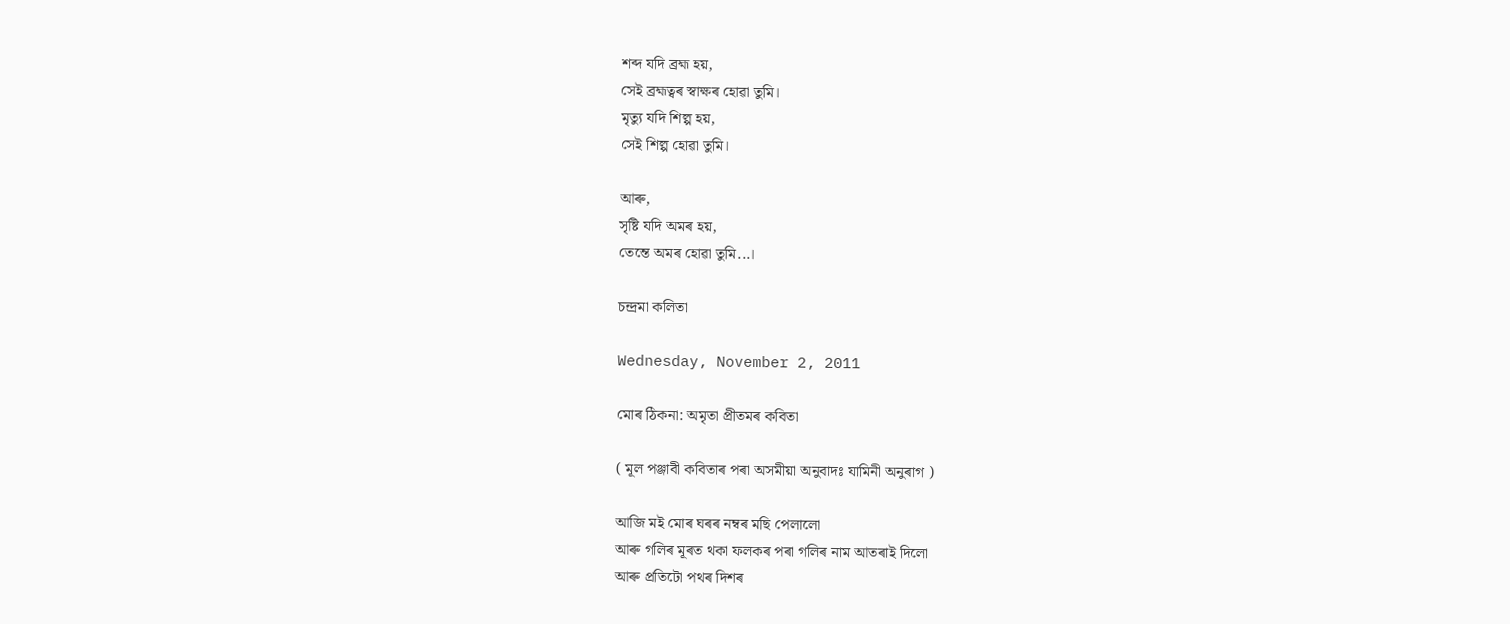শব্দ যদি ব্রহ্ম হয়,
সেই ব্রহ্মত্বৰ স্বাক্ষৰ হোৱা তুমি।
মৃত্যু যদি শিল্প হয়,
সেই শিল্প হোৱা তুমি।

আৰু,
সৃষ্টি যদি অমৰ হয়,
তেন্তে অমৰ হোৱা তুমি...।

চন্দ্রমা কলিতা

Wednesday, November 2, 2011

মোৰ ঠিকনা: অমৃতা প্ৰীতমৰ কবিতা

( মূল পঞ্জাবী কবিতাৰ পৰা অসমীয়া অনুবাদঃ যামিনী অনুৰাগ )

আজি মই মোৰ ঘৰৰ নম্বৰ মছি পেলালো
আৰু গলিৰ মূৰত থকা ফলকৰ পৰা গলিৰ নাম আতৰাই দিলো
আৰু প্ৰতিটো পথৰ দিশৰ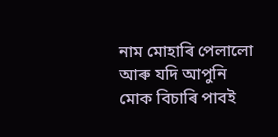নাম মোহাৰি পেলালো
আৰু যদি আপুনি মোক বিচাৰি পাবই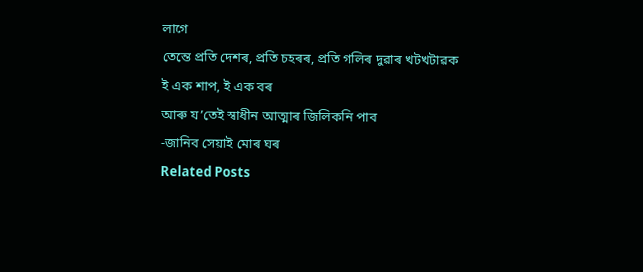লাগে
তেন্তে প্ৰতি দেশৰ, প্ৰতি চহৰৰ, প্ৰতি গলিৰ দুৱাৰ খটখটাৱক
ই এক শাপ, ই এক বৰ
আৰু য’তেই স্বাধীন আত্মাৰ জিলিকনি পাব
-জানিব সেয়াই মোৰ ঘৰ
Related Posts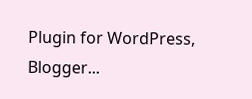Plugin for WordPress, Blogger...